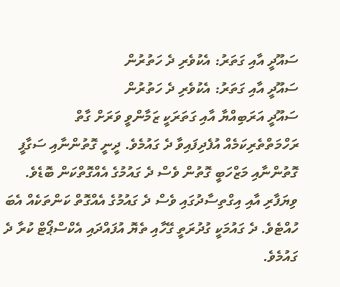ސައޫދީ އާއި ގަތަރު: އެކުވެރި ދެ ހަތުރުން
ސައޫދީ އާއި ގަތަރު: އެކުވެރި ދެ ހަތުރުން
ސައޫދީ އަރަބިއްޔާ އާއި ގަތަރަކީ ޒަމާންވީ ވަރަށް ގާތް ރަހްމަތްތެރިކަމެއް އުފެދިފައިވާ ދެ ގައުމެވެ. ދީނީ ގޮތުންނާއި ސަގާފީ ގޮތުންނާއި މަޒްހަބީ ގޮތުން ވެސް ދެ ގައުމުގެ އެއްގޮތްކަން ބޮޑެވެ. ވިޔަފާރި އާއި އިގްތިސާދުގައި ވެސް ދެ ގައުމުގެ އެއްގޮތް ކަންތަކެއް އެބަ ހުއްޓެވެ. ދެ ގައުމަކީ ގުދުރަތީ ގޭހާއި ތެޔޮ އުފައްދައި އެކްސްޕޯޓް ކުރާ ދެ ގައުމެވެ.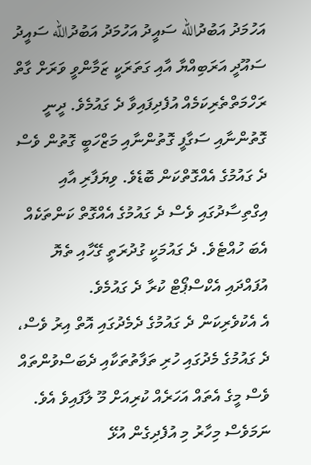އަހުމަދު އަބުދުالله ސައީދު އަހުމަދު އަބުދުالله ސައީދު
ސައޫދީ އަރަބިއްޔާ އާއި ގަތަރަކީ ޒަމާންވީ ވަރަށް ގާތް ރަހްމަތްތެރިކަމެއް އުފެދިފައިވާ ދެ ގައުމެވެ. ދީނީ ގޮތުންނާއި ސަގާފީ ގޮތުންނާއި މަޒްހަބީ ގޮތުން ވެސް ދެ ގައުމުގެ އެއްގޮތްކަން ބޮޑެވެ. ވިޔަފާރި އާއި އިގްތިސާދުގައި ވެސް ދެ ގައުމުގެ އެއްގޮތް ކަންތަކެއް އެބަ ހުއްޓެވެ. ދެ ގައުމަކީ ގުދުރަތީ ގޭހާއި ތެޔޮ އުފައްދައި އެކްސްޕޯޓް ކުރާ ދެ ގައުމެވެ.
އެ އެކުވެރިކަން ދެ ގައުމުގެ ދެމެދުގައި އޮތް އިރު ވެސް، ދެ ގައުމުގެ މެދުގައި ހުރި ތަފާތުތަކާއި ދެބަސްވުންތައް ވެސް މީގެ އެތައް އަހަރެއް ކުރިއަށް މޫ ލާފައިވެ އެވެ. ނަމަވެސް މިހާރު މި އުފެދިގެން އުޅޭ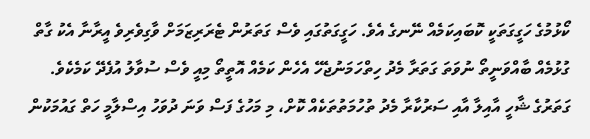ކޯޅުމުގެ ހަގީގަތަކީ ކޮބައިކަމެއް ނޭނގެ އެވެ. ހަގީގަތުގައި ވެސް ގަތަރުން ޓެރަރިޒަމަށް ވާގިވެރިވެ އީރާނާ އެކު ގާތް ގުޅުމެއް ބާއްވަނީތޯ ނުވަތަ ގަތަރާ މެދު ހިތްހަމަނުޖެހޭ އެހެން ކަމެއް އޮތީތޯ މިއީ ވެސް ސުވާލު އުފެދޭ ކަމެކެވެ.
ގަތަރުގެ ޝާހީ އާއިލާ އާއި ސަރުކާރާ މެދު ތުހުމަތުތަކެއް ކޮށް، މި މަހުގެ ފަސް ވަނަ ދުވަހު އިސްލާމީ ހަތް ގައުމަކުން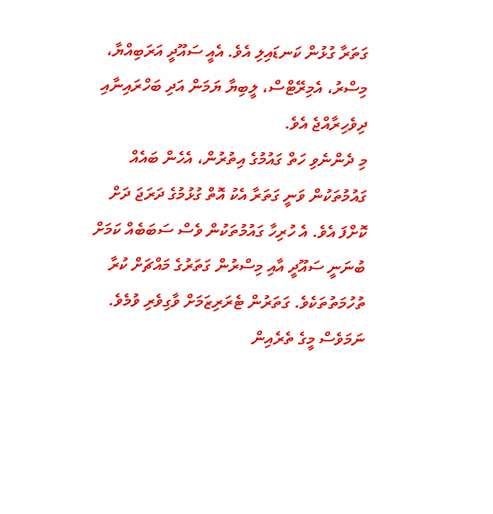ގަތަރާ ގުޅުން ކަނޑައިލި އެވެ. އެއީ ސައޫދީ އަރަބިއްޔާ، މިސްރު، އެމިރޭޓްސް، ލީބިޔާ ޔަމަން އަދި ބަހްރައިނާއި ދިވެހިރާއްޖެ އެވެ.
މި ދެންނެވި ހަތް ގައުމުގެ އިތުރުން، އެހެން ބައެއް ގައުމުތަކުން ވަނީ ގަތަރާ އެކު އޮތް ގުޅުމުގެ ދަރަޖަ ދަށް ކޮށްފަ އެވެ. އެ ހުރިހާ ގައުމުތަކުން ވެސް ސަބަބެއް ކަމަށް ބުނަނީ ސައޫދީ އާއި މިސްރުން ގަތަރުގެ މައްޗަށް ކުރާ ތުހުމަތުތަކެވެ. ގަތަރުން ޓެރަރިޒަމަށް ވާގިވެރި ވުމެވެ.
ނަމަވެސް މީގެ ތެރެއިން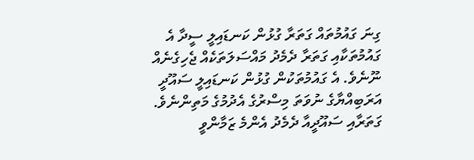ގިނަ ގައުމުތައް ގަތަރާ ގުޅުން ކަނޑައިލީ ސީދާ އެ ގައުމުތަކާއި ގަތަރާ ދެމެދު މައްސަލަތަކެއް ޖެހިގެނެއް ނޫނެވެ. އެ ގައުމުތަކުން ގުޅުން ކަނޑައިލީ ސައޫދީ އަރަބިއްޔާގެ ނުވަތަ މިސްރުގެ އެދުމުގެ މަތިންނެވެ.
ގަތަރާއި ސައޫދީއާ ދެމެދު އެންމެ ޒަމާންވީ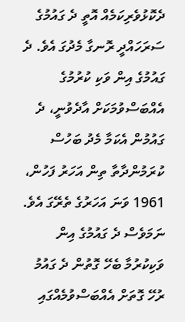ދެކޮޅުވެރިކަމެއް އޮތީ ދެ ގައުމުގެ ސަރަހައްދީ ރޮނގާ މެދުގަ އެވެ. ދެ ގައުމުގެ އިން ވަކި ކުރުމުގެ އެއްބަސްވުމަކަށް އާދެވުނީ، ދެ ގައުމުން އެކަމާ މެދު ބަހުސް ކުރަމުންދާތާ ތިން އަހަރު ފަހުން، 1961 ވަނަ އަހަރުގެ ތެރޭގަ އެވެ. ނަމަވެސް ދެ ގައުމުގެ އިން ވަކިކުރުމާ ބެހޭ ގޮތުން ދެ ގައުމު ރުހޭ ގޮތަށް އެއްބަސްވުމެއްގައި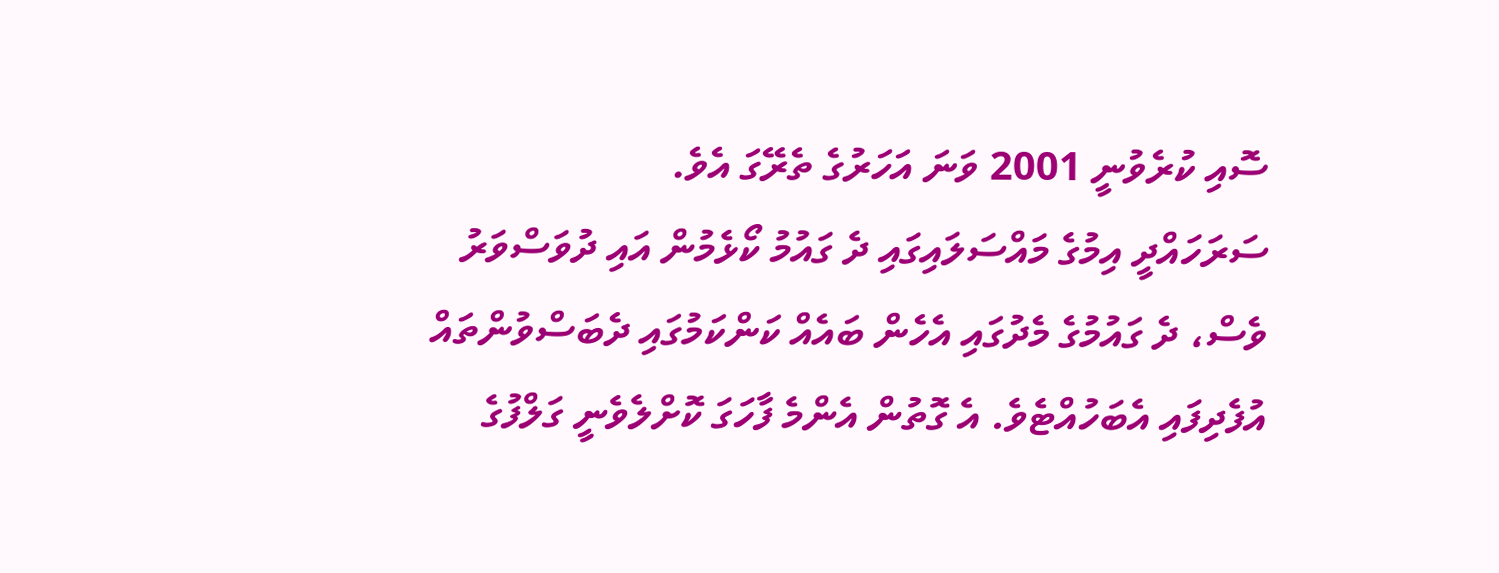ސޮއި ކުރެވުނީ 2001 ވަނަ އަހަރުގެ ތެރޭގަ އެވެ.
ސަރަހައްދީ އިމުގެ މައްސަލައިގައި ދެ ގައުމު ކޯޅެމުން އައި ދުވަސްވަރު ވެސް، ދެ ގައުމުގެ މެދުގައި އެހެން ބައެއް ކަންކަމުގައި ދެބަސްވުންތައް އުފެދިފައި އެބަހުއްޓެވެ. އެ ގޮތުން އެންމެ ފާހަގަ ކޮށްލެވެނީ ގަލްފުގެ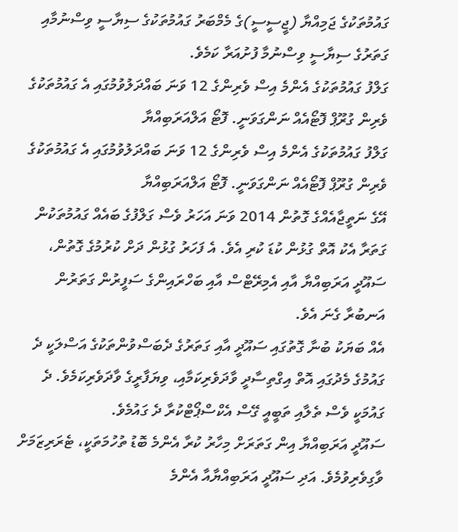ގައުމުތަކުގެ ޖަމިއްޔާ (ޖީސީސީ)ގެ މެމްބަރު ގައުމުތަކުގެ ސިޔާސީ ވިސްނުމާއި ގަތަރުގެ ސިޔާސީ ވިސްނުމާ ފުށުއަރާ ކަމެވެ.
ގަލްފު ގައުމުތަކުގެ އެންމެ އިސް ވެރިންގެ 12 ވަނަ ބައްދަލުވުމުގައި އެ ގައުމުތަކުގެ ވެރިން ގުރޫޕް ފޮޓޯއެއް ނަންގަވަނީ. ފޮޓޯ އަލްއަރަބިއްޔާ
ގަލްފު ގައުމުތަކުގެ އެންމެ އިސް ވެރިންގެ 12 ވަނަ ބައްދަލުވުމުގައި އެ ގައުމުތަކުގެ ވެރިން ގުރޫޕް ފޮޓޯއެއް ނަންގަވަނީ. ފޮޓޯ އަލްއަރަބިއްޔާ
އޭގެ ނަތީޖާއެއްގެ ގޮތުން 2014 ވަނަ އަހަރު ވެސް ގަލްފުގެ ބައެއް ގައުމުތަކުން ގަތަރާ އެކު އޮތް ގުޅުން ކުޑަ ކުރި އެވެ. އެ ފަހަރު ގުޅުން ދަށް ކުރުމުގެ ގޮތުން، ސައޫދީ އަރަބިއްޔާ އާއި އެމިރޭޓްސް އާއި ބަހްރައިންގެ ސަފީރުން ގަތަރުން އަނބުރާ ގެނަ އެވެ.
އެއް ބަޔަކު ބުނާ ގޮތުގައި ސައޫދީ އާއި ގަތަރުގެ ދެބަސްވުންތަކުގެ އަސްލަކީ ދެ ގައުމުގެ މެދުގައި އޮތް އިގްތިސާދީ ވާދަވެރިކަމާއި، ވިޔަފާރީގެ ވާދަވެރިކަމެވެ. ދެ ގައުމަކީ ވެސް ތެލާއި ތަބީއީ ގޭސް އެކްސްޕޯޓްކުރާ ދެ ގައުމެވެ.
ސައޫދީ އަރަބިއްޔާ އިން ގަތަރަށް މިހާރު ކުރާ އެންމެ ބޮޑު ތުހުމަތަކީ، ޓެރަރިޒަމަށް ވާގިވެރިވުމެވެ. އަދި ސައޫދީ އަރަބިއްޔާއާ އެންމެ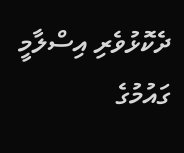ދެކޮޅުވެރި އިސްލާމީ ގައުމުގެ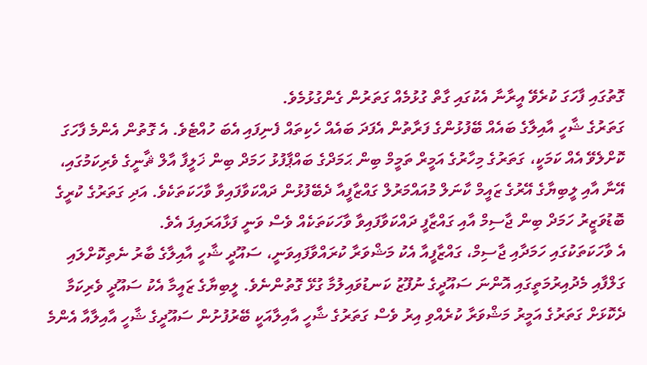ގޮތުގައި ފާހަގަ ކުރެވޭ އީރާނާ އެކުގައި ގާތް ގުޅުމެއް ގަތަރުން ގެންގުޅުމެވެ.
ގަތަރުގެ ޝާހީ އާއިލާގެ ބައެއް ބޭފުޅުންގެ ފަރާތުން އެފަދަ ބައެއް ހެކިތައް ފެނިފައި އެބަ ހުއްޓެވެ. އެ ގޮތުން އެންމެ ފާހަގަ ކޮށްލެވޭ އެއް ކަމަކީ، ގަތަރުގެ މިހާރުގެ އަމީރް ތަމީމް ބިން ޙަމަދްގެ ބައްޕާފުޅު ހަމަދް ބިން ޚަލީފާ އާލް ޘާނީގެ ވެރިކަމުގައި، އޭނާ އާއި ލީބިޔާގެ އޭރުގެ ޒައީމް ކާނަލް މުއައްމަރުލް ގައްޒާފީއާ ދެބޭފުޅުން ދައްކަވާފައިވާ ވާހަކަތަކެވެ. އަދި ގަތަރުގެ ކުރީގެ ބޮޑުވަޒީރު ހަމަދް ބިން ޖާސިމް އާއި ގައްޒާފީ ދައްކަވާފައިވާ ވާހަކަތަކެއް ވެސް ވަނީ ފަޅާއަރައިފަ އެވެ.
އެ ވާހަކަތަކުގައި ހަމަދާއި ޖާސިމް، ގައްޒާފީއާ އެކު މަޝްވަރާ ކުރައްވާފައިވަނީ، ސައޫދީ ޝާހީ އާއިލާގެ ބާރު ނެތިކޮށްލައި ގަލްފާއި މެދުއިރުމަތީގައި އޮންނަ ސައޫދީގެ ނުފޫޒު ކަނޑުވައިލުމާ ގުޅޭ ގޮތުންނެވެ. ލީބިޔާގެ ޒައީމާ އެކު ސައޫދީ ވެރިކަމާ ދެކޮޅަށް ގަތަރުގެ އަމީރު މަޝްވަރާ ކުރެއްވި އިރު ވެސް ގަތަރުގެ ޝާހީ އާއިލާއަކީ ބޭރުފުށުން ސައޫދީގެ ޝާހީ އާއިލާއާ އެންމެ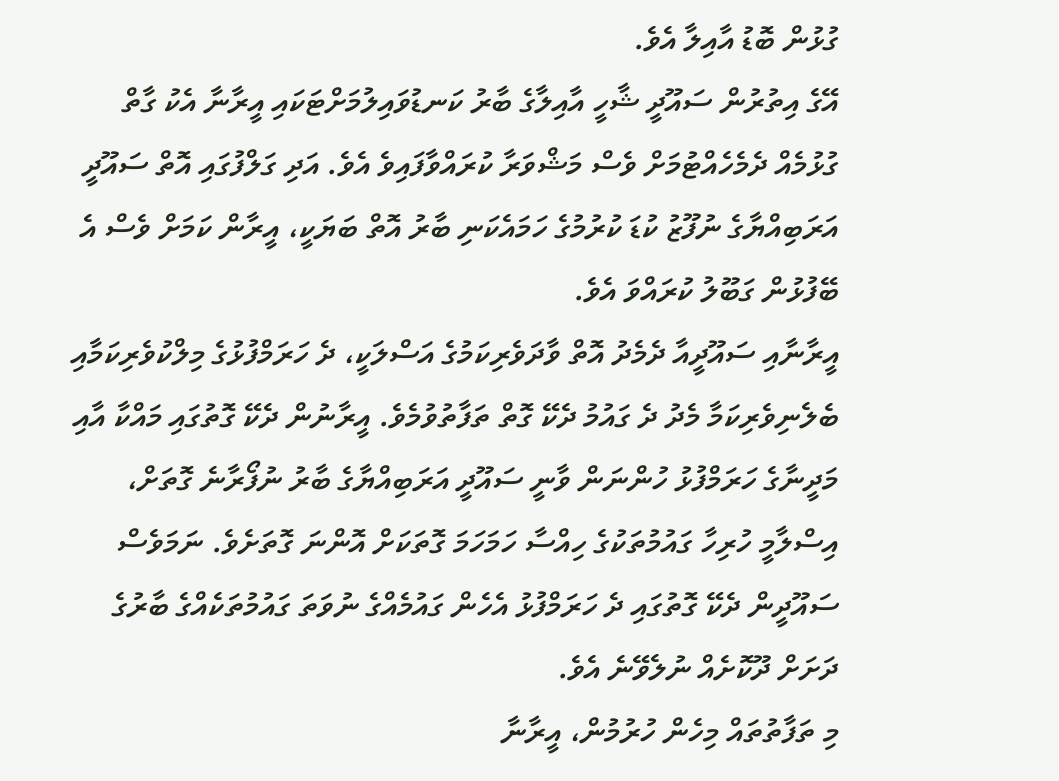ގުޅުން ބޮޑު އާއިލާ އެވެ.
އޭގެ އިތުރުން ސައޫދީ ޝާހީ އާއިލާގެ ބާރު ކަނޑުވައިލުމަށްޓަކައި އީރާނާ އެކު ގާތް ގުޅުމެއް ދެމެހެއްޓުމަށް ވެސް މަޝްވަރާ ކުރައްވާފައިވެ އެވެ. އަދި ގަލްފުގައި އޮތް ސައޫދީ އަރަބިއްޔާގެ ނުފޫޒު ކުޑަ ކުރުމުގެ ހަމައެކަނި ބާރު އޮތް ބަޔަކީ، އީރާން ކަމަށް ވެސް އެ ބޭފުޅުން ގަބޫލު ކުރައްވަ އެވެ.
އީރާނާއި ސައޫދީއާ ދެމެދު އޮތް ވާދަވެރިކަމުގެ އަސްލަކީ، ދެ ހަރަމްފުޅުގެ މިލްކުވެރިކަމާއި ބެލެނިވެރިކަމާ މެދު ދެ ގައުމު ދެކޭ ގޮތް ތަފާތުވުމެވެ. އީރާނުން ދެކޭ ގޮތުގައި މައްކާ އާއި މަދީނާގެ ހަރަމްފުޅު ހުންނަން ވާނީ ސައޫދީ އަރަބިއްޔާގެ ބާރު ނުފޯރާނެ ގޮތަށް، އިސްލާމީ ހުރިހާ ގައުމުތަކުގެ ހިއްސާ ހަމަހަމަ ގޮތަކަށް އޮންނަ ގޮތަށެވެ. ނަމަވެސް ސައޫދީން ދެކޭ ގޮތުގައި ދެ ހަރަމްފުޅު އެހެން ގައުމެއްގެ ނުވަތަ ގައުމުތަކެއްގެ ބާރުގެ ދަށަށް ދޫކޮށެއް ނުލެވޭނެ އެވެ.
މި ތަފާތުތައް މިހެން ހުރުމުން، އީރާނާ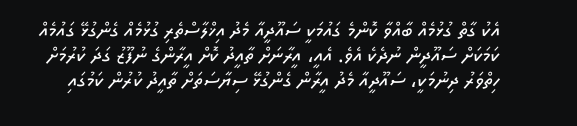އެކު ގާތް ގުޅުމެއް ބާއްވާ ކޮންމެ ގައުމަކީ ސައޫދީއާ މެދު އިޚްލާސްތެރި ގުޅުމެއް ގެންގުޅޭ ގައުމެއް ކަމަކަށް ސައޫދީން ނުދެކެ އެވެ. އެއީ، އީރާނަށް ތާއީދު ކޮށް އީރާންގެ ނުފޫޒު ގަދަ ކުރުމަށް ހިތްވަރު ދިނުމަކީ، ސައޫދީއާ މެދު އީރާން ގެންގުޅޭ ސިޔާސަތަށް ތާއީދު ކުރުން ކަމުގައި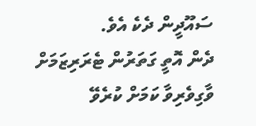ސައޫދީން ދެކެ އެވެ.
ދެން އޮތީ ގަތަރުން ޓެރަރިޒަމަށް ވާގިވެރިވާ ކަމަށް ކުރެވޭ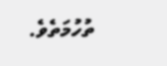ތުހުމަތެވެ.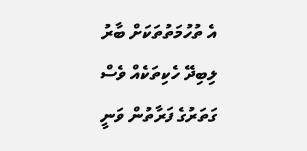އެ ތުހުމަތުތަކަށް ބާރު ލިބިދޭ ހެކިތަކެއް ވެސް ގަތަރުގެ ފަރާތުން ވަނީ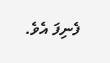ފެނިފަ އެވެ.